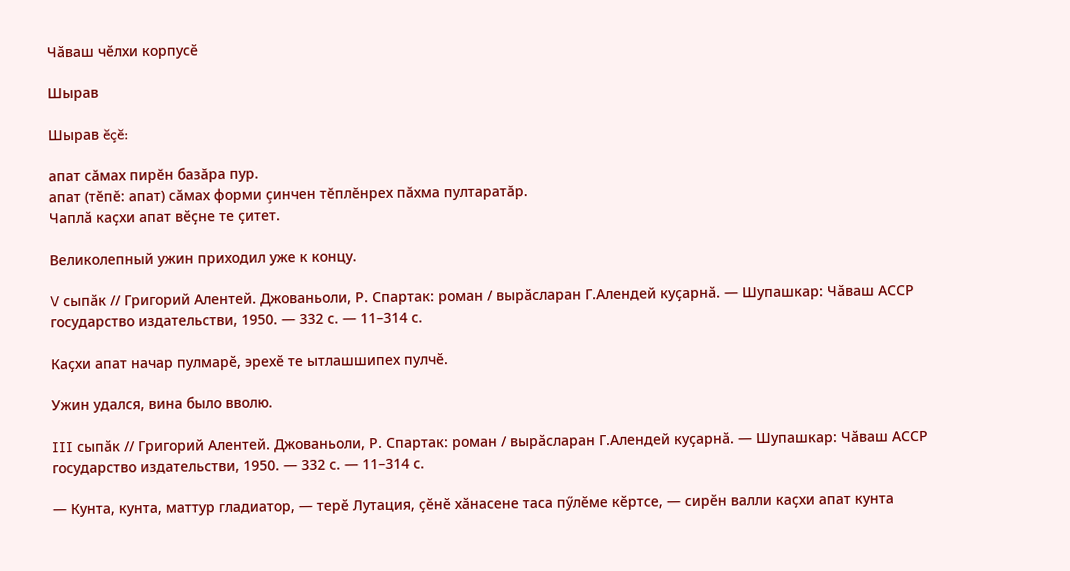Чӑваш чӗлхи корпусӗ

Шырав

Шырав ĕçĕ:

апат сăмах пирĕн базăра пур.
апат (тĕпĕ: апат) сăмах форми çинчен тĕплĕнрех пăхма пултаратăр.
Чаплӑ каҫхи апат вӗҫне те ҫитет.

Великолепный ужин приходил уже к концу.

V сыпӑк // Григорий Алентей. Джованьоли, Р. Спартак: роман / вырӑсларан Г.Алендей куҫарнӑ. — Шупашкар: Чӑваш АССР государство издательстви, 1950. — 332 с. — 11–314 с.

Каҫхи апат начар пулмарӗ, эрехӗ те ытлашшипех пулчӗ.

Ужин удался, вина было вволю.

III сыпӑк // Григорий Алентей. Джованьоли, Р. Спартак: роман / вырӑсларан Г.Алендей куҫарнӑ. — Шупашкар: Чӑваш АССР государство издательстви, 1950. — 332 с. — 11–314 с.

— Кунта, кунта, маттур гладиатор, — терӗ Лутация, ҫӗнӗ хӑнасене таса пӳлӗме кӗртсе, — сирӗн валли каҫхи апат кунта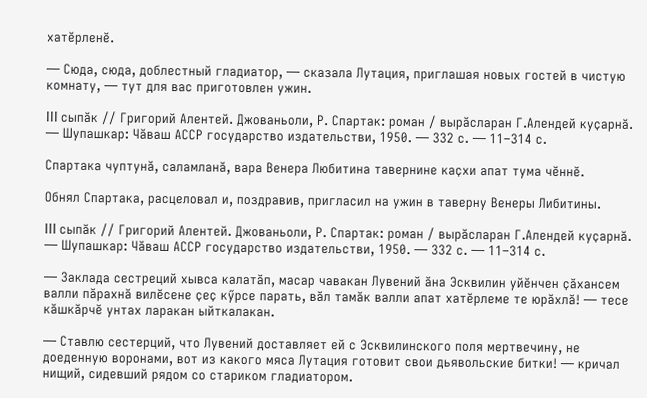хатӗрленӗ.

— Сюда, сюда, доблестный гладиатор, — сказала Лутация, приглашая новых гостей в чистую комнату, — тут для вас приготовлен ужин.

III сыпӑк // Григорий Алентей. Джованьоли, Р. Спартак: роман / вырӑсларан Г.Алендей куҫарнӑ. — Шупашкар: Чӑваш АССР государство издательстви, 1950. — 332 с. — 11–314 с.

Спартака чуптунӑ, саламланӑ, вара Венера Любитина тавернине каҫхи апат тума чӗннӗ.

Обнял Спартака, расцеловал и, поздравив, пригласил на ужин в таверну Венеры Либитины.

III сыпӑк // Григорий Алентей. Джованьоли, Р. Спартак: роман / вырӑсларан Г.Алендей куҫарнӑ. — Шупашкар: Чӑваш АССР государство издательстви, 1950. — 332 с. — 11–314 с.

— Заклада сестреций хывса калатӑп, масар чавакан Лувений ӑна Эсквилин уйӗнчен ҫӑхансем валли пӑрахнӑ вилӗсене ҫеҫ кӳрсе парать, вӑл тамӑк валли апат хатӗрлеме те юрӑхлӑ! — тесе кӑшкӑрчӗ унтах ларакан ыйткалакан.

— Ставлю сестерций, что Лувений доставляет ей с Эсквилинского поля мертвечину, не доеденную воронами, вот из какого мяса Лутация готовит свои дьявольские битки! — кричал нищий, сидевший рядом со стариком гладиатором.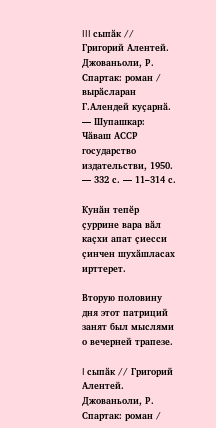III сыпӑк // Григорий Алентей. Джованьоли, Р. Спартак: роман / вырӑсларан Г.Алендей куҫарнӑ. — Шупашкар: Чӑваш АССР государство издательстви, 1950. — 332 с. — 11–314 с.

Кунӑн тепӗр ҫуррине вара вӑл каҫхи апат ҫиесси ҫинчен шухӑшласах ирттерет.

Вторую половину дня этот патриций занят был мыслями о вечерней трапезе.

I сыпӑк // Григорий Алентей. Джованьоли, Р. Спартак: роман /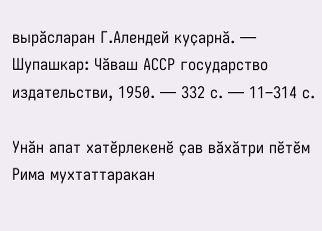вырӑсларан Г.Алендей куҫарнӑ. — Шупашкар: Чӑваш АССР государство издательстви, 1950. — 332 с. — 11–314 с.

Унӑн апат хатӗрлекенӗ ҫав вӑхӑтри пӗтӗм Рима мухтаттаракан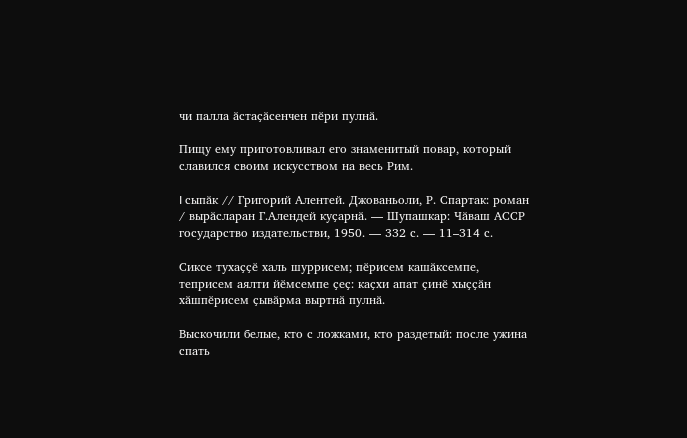чи палла ӑстаҫӑсенчен пӗри пулнӑ.

Пищу ему приготовливал его знаменитый повар, который славился своим искусством на весь Рим.

I сыпӑк // Григорий Алентей. Джованьоли, Р. Спартак: роман / вырӑсларан Г.Алендей куҫарнӑ. — Шупашкар: Чӑваш АССР государство издательстви, 1950. — 332 с. — 11–314 с.

Сиксе тухаҫҫӗ халь шуррисем; пӗрисем кашӑксемпе, теприсем аялти йӗмсемпе ҫеҫ: каҫхи апат ҫинӗ хыҫҫӑн хӑшпӗрисем ҫывӑрма выртнӑ пулнӑ.

Выскочили белые, кто с ложками, кто раздетый: после ужина спать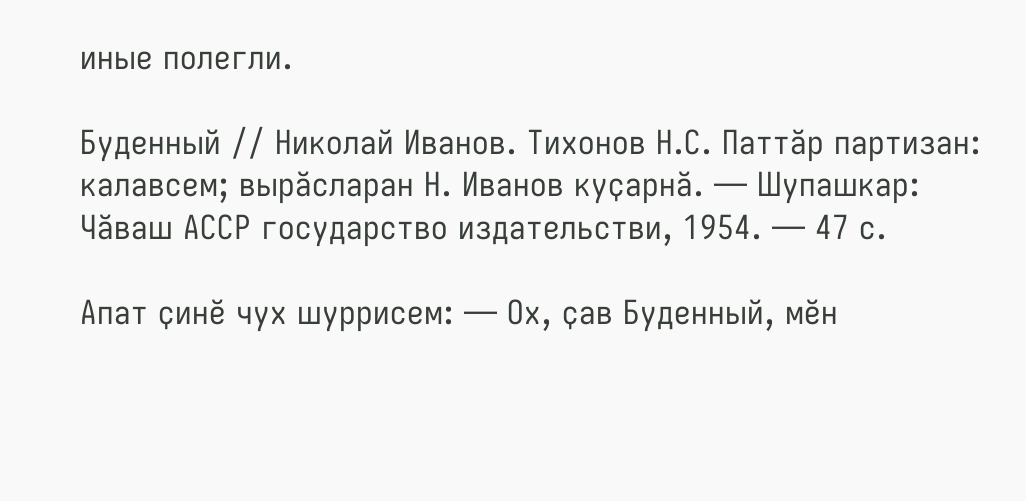иные полегли.

Буденный // Николай Иванов. Тихонов Н.С. Паттӑр партизан: калавсем; вырӑсларан Н. Иванов куҫарнӑ. — Шупашкар: Чӑваш АССР государство издательстви, 1954. — 47 с.

Апат ҫинӗ чух шуррисем: — Ох, ҫав Буденный, мӗн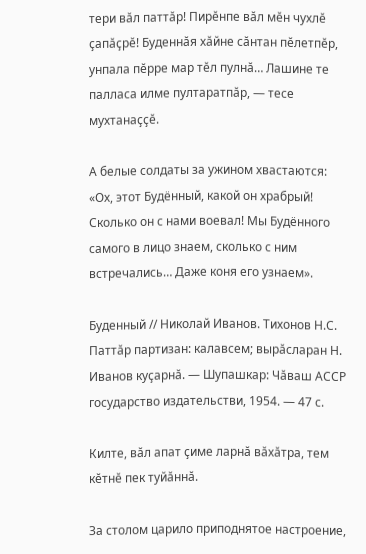тери вӑл паттӑр! Пирӗнпе вӑл мӗн чухлӗ ҫапӑҫрӗ! Буденнӑя хӑйне сӑнтан пӗлетпӗр, унпала пӗрре мар тӗл пулнӑ… Лашине те палласа илме пултаратпӑр, — тесе мухтанаҫҫӗ.

А белые солдаты за ужином хвастаются: «Ох, этот Будённый, какой он храбрый! Сколько он с нами воевал! Мы Будённого самого в лицо знаем, сколько с ним встречались… Даже коня его узнаем».

Буденный // Николай Иванов. Тихонов Н.С. Паттӑр партизан: калавсем; вырӑсларан Н. Иванов куҫарнӑ. — Шупашкар: Чӑваш АССР государство издательстви, 1954. — 47 с.

Килте, вӑл апат ҫиме ларнӑ вӑхӑтра, тем кӗтнӗ пек туйӑннӑ.

За столом царило приподнятое настроение,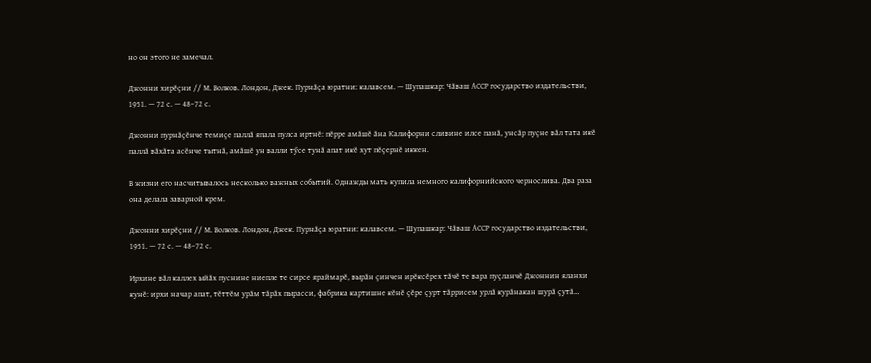но он этого не замечал.

Джонни хирӗҫни // М. Волков. Лондон, Джек. Пурнӑҫа юратни: калавсем. — Шупашкар: Чӑваш АССР государство издательстви, 1951. — 72 с. — 48–72 с.

Джонни пурнӑҫӗнче темиҫе паллӑ япала пулса иртнӗ: пӗрре амӑшӗ ӑна Калифорни сливине илсе панӑ, унсӑр пуҫне вӑл тата икӗ паллӑ вӑхӑта асӗнче тытнӑ, амӑшӗ ун валли тӳсе тунӑ апат икӗ хут пӗҫернӗ иккен.

В жизни его насчитывалось несколько важных событий. Однажды мать купила немного калифорнийского чернослива. Два раза она делала заварной крем.

Джонни хирӗҫни // М. Волков. Лондон, Джек. Пурнӑҫа юратни: калавсем. — Шупашкар: Чӑваш АССР государство издательстви, 1951. — 72 с. — 48–72 с.

Ирхине вӑл каллех ыйӑх пуснине ниепле те сирсе яраймарӗ, вырӑн ҫинчен ирӗксӗрех тӑчӗ те вара пуҫланчӗ Джоннин яланхи кунӗ: ирхи начар апат, тӗттӗм урӑм тӑрӑх пырасси, фабрика картишне кӗнӗ ҫӗре ҫурт тӑррисем урлӑ курӑнакан шурӑ ҫутӑ…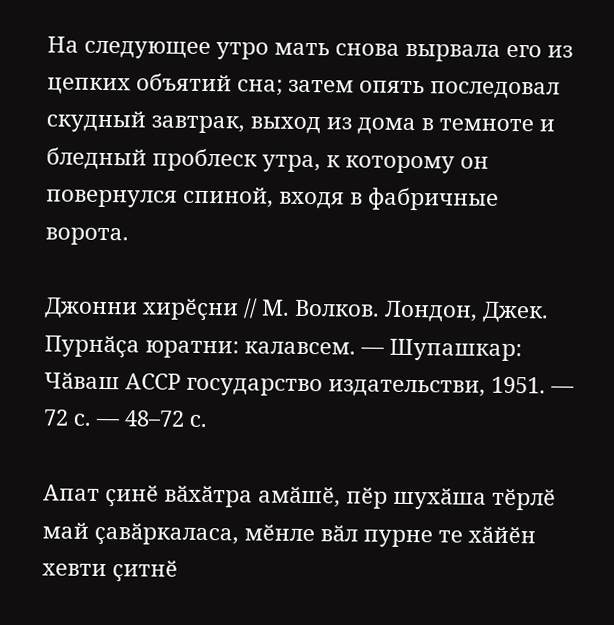На следующее утро мать снова вырвала его из цепких объятий сна; затем опять последовал скудный завтрак, выход из дома в темноте и бледный проблеск утра, к которому он повернулся спиной, входя в фабричные ворота.

Джонни хирӗҫни // М. Волков. Лондон, Джек. Пурнӑҫа юратни: калавсем. — Шупашкар: Чӑваш АССР государство издательстви, 1951. — 72 с. — 48–72 с.

Апат ҫинӗ вӑхӑтра амӑшӗ, пӗр шухӑша тӗрлӗ май ҫавӑркаласа, мӗнле вӑл пурне те хӑйӗн хевти ҫитнӗ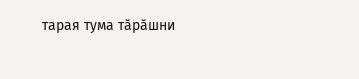тарая тума тӑрӑшни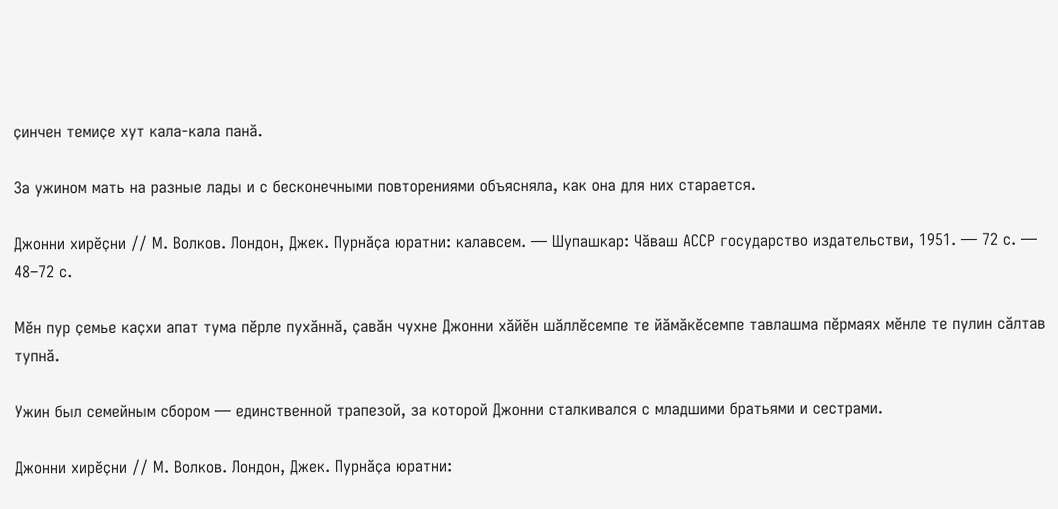ҫинчен темиҫе хут кала-кала панӑ.

За ужином мать на разные лады и с бесконечными повторениями объясняла, как она для них старается.

Джонни хирӗҫни // М. Волков. Лондон, Джек. Пурнӑҫа юратни: калавсем. — Шупашкар: Чӑваш АССР государство издательстви, 1951. — 72 с. — 48–72 с.

Мӗн пур ҫемье каҫхи апат тума пӗрле пухӑннӑ, ҫавӑн чухне Джонни хӑйӗн шӑллӗсемпе те йӑмӑкӗсемпе тавлашма пӗрмаях мӗнле те пулин сӑлтав тупнӑ.

Ужин был семейным сбором — единственной трапезой, за которой Джонни сталкивался с младшими братьями и сестрами.

Джонни хирӗҫни // М. Волков. Лондон, Джек. Пурнӑҫа юратни: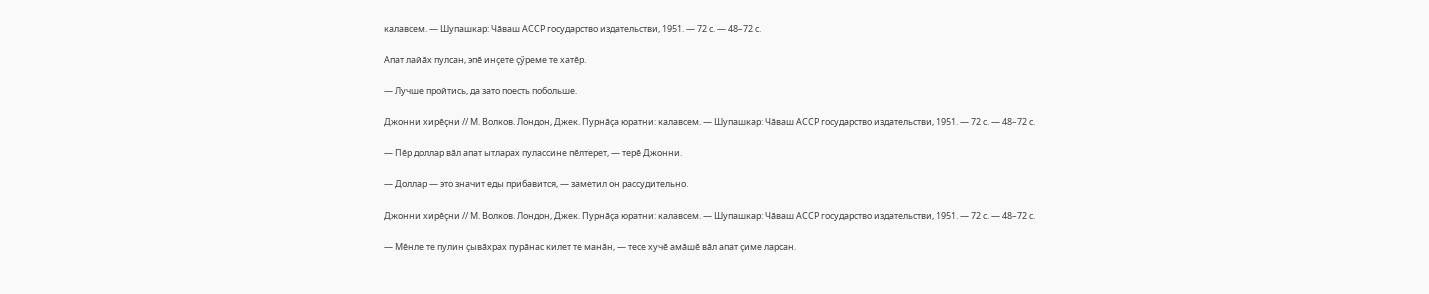калавсем. — Шупашкар: Чӑваш АССР государство издательстви, 1951. — 72 с. — 48–72 с.

Апат лайӑх пулсан, эпӗ инҫете ҫӳреме те хатӗр.

— Лучше пройтись, да зато поесть побольше.

Джонни хирӗҫни // М. Волков. Лондон, Джек. Пурнӑҫа юратни: калавсем. — Шупашкар: Чӑваш АССР государство издательстви, 1951. — 72 с. — 48–72 с.

— Пӗр доллар вӑл апат ытларах пулассине пӗлтерет, — терӗ Джонни.

— Доллар — это значит еды прибавится, — заметил он рассудительно.

Джонни хирӗҫни // М. Волков. Лондон, Джек. Пурнӑҫа юратни: калавсем. — Шупашкар: Чӑваш АССР государство издательстви, 1951. — 72 с. — 48–72 с.

— Мӗнле те пулин ҫывӑхрах пурӑнас килет те манӑн, — тесе хучӗ амӑшӗ вӑл апат ҫиме ларсан.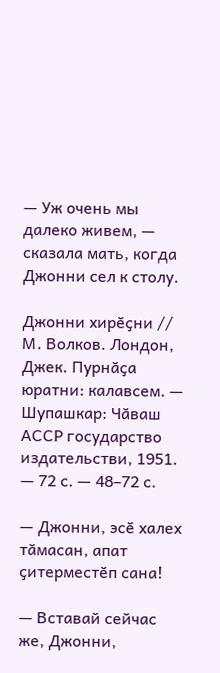— Уж очень мы далеко живем, — сказала мать, когда Джонни сел к столу.

Джонни хирӗҫни // М. Волков. Лондон, Джек. Пурнӑҫа юратни: калавсем. — Шупашкар: Чӑваш АССР государство издательстви, 1951. — 72 с. — 48–72 с.

— Джонни, эсӗ халех тӑмасан, апат ҫитерместӗп сана!

— Вставай сейчас же, Джонни,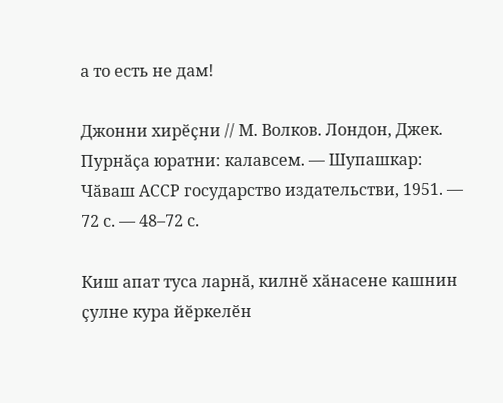а то есть не дам!

Джонни хирӗҫни // М. Волков. Лондон, Джек. Пурнӑҫа юратни: калавсем. — Шупашкар: Чӑваш АССР государство издательстви, 1951. — 72 с. — 48–72 с.

Киш апат туса ларнӑ, килнӗ хӑнасене кашнин ҫулне кура йӗркелӗн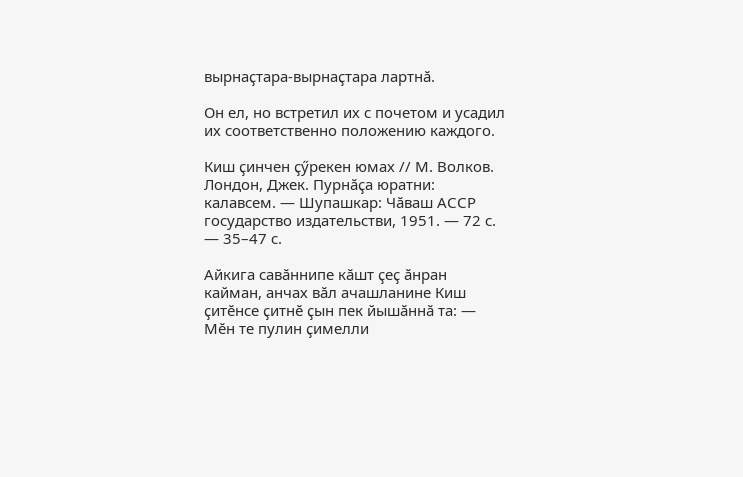вырнаҫтара-вырнаҫтара лартнӑ.

Он ел, но встретил их с почетом и усадил их соответственно положению каждого.

Киш ҫинчен ҫӳрекен юмах // М. Волков. Лондон, Джек. Пурнӑҫа юратни: калавсем. — Шупашкар: Чӑваш АССР государство издательстви, 1951. — 72 с. — 35–47 с.

Айкига савӑннипе кӑшт ҫеҫ ӑнран кайман, анчах вӑл ачашланине Киш ҫитӗнсе ҫитнӗ ҫын пек йышӑннӑ та: — Мӗн те пулин ҫимелли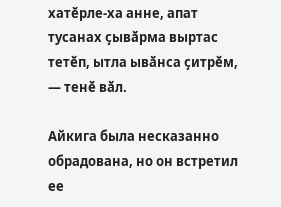хатӗрле-ха анне, апат тусанах ҫывӑрма выртас тетӗп, ытла ывӑнса ҫитрӗм, — тенӗ вӑл.

Айкига была несказанно обрадована, но он встретил ее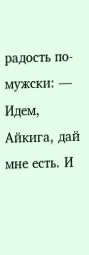радость по-мужски: — Идем, Айкига, дай мне есть. И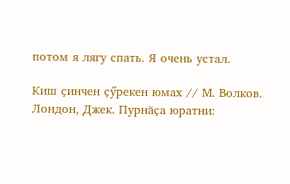потом я лягу спать. Я очень устал.

Киш ҫинчен ҫӳрекен юмах // М. Волков. Лондон, Джек. Пурнӑҫа юратни: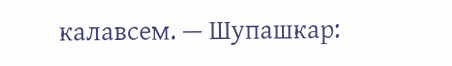калавсем. — Шупашкар: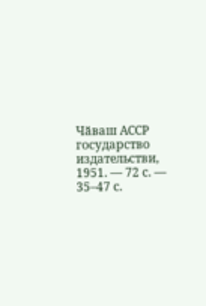Чӑваш АССР государство издательстви, 1951. — 72 с. — 35–47 с.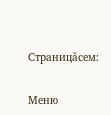Страницăсем:

Меню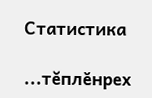Статистика

...тĕплӗнрех